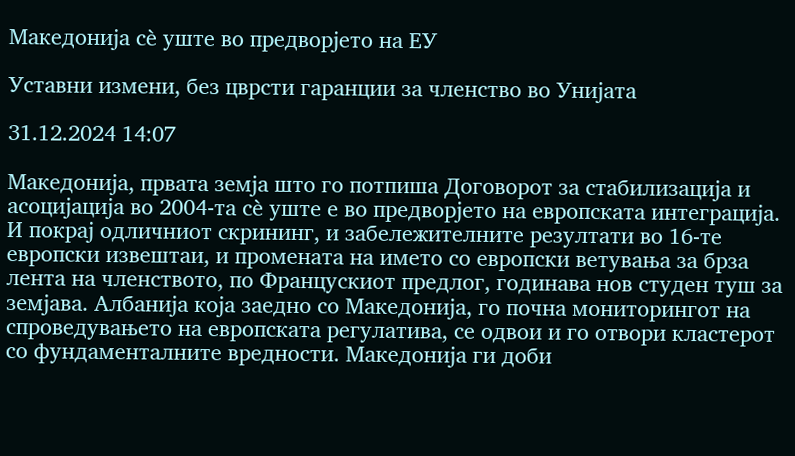Македонија сè уште во предворјето на ЕУ

Уставни измени, без цврсти гаранции за членство во Унијата

31.12.2024 14:07

Македонија, првата земја што го потпиша Договорот за стабилизација и асоцијација во 2004-та сè уште е во предворјето на европската интеграција. И покрај одличниот скрининг, и забележителните резултати во 16-те европски извештаи, и промената на името со европски ветувања за брза лента на членството, по Францускиот предлог, годинава нов студен туш за земјава. Албанија која заедно со Македонија, го почна мониторингот на спроведувањето на европската регулатива, се одвои и го отвори кластерот со фундаменталните вредности. Македонија ги доби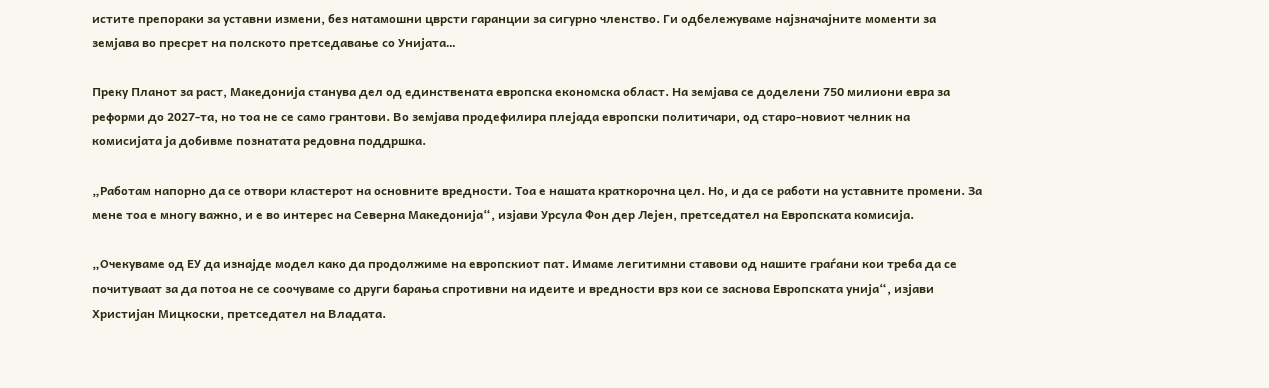истите препораки за уставни измени, без натамошни цврсти гаранции за сигурно членство. Ги одбележуваме најзначајните моменти за земјава во пресрет на полското претседавање со Унијата…

Преку Планот за раст, Македонија станува дел од единствената европска економска област. На земјава се доделени 750 милиони евра за реформи до 2027-та, но тоа не се само грантови. Во земјава продефилира плејада европски политичари, од старо-новиот челник на комисијата ја добивме познатата редовна поддршка.

„Работам напорно да се отвори кластерот на основните вредности. Тоа е нашата краткорочна цел. Но, и да се работи на уставните промени. За мене тоа е многу важно, и е во интерес на Северна Македонија“, изјави Урсула Фон дер Лејен, претседател на Европската комисија.

„Очекуваме од ЕУ да изнајде модел како да продолжиме на европскиот пат. Имаме легитимни ставови од нашите граѓани кои треба да се почитуваат за да потоа не се соочуваме со други барања спротивни на идеите и вредности врз кои се заснова Европската унија“, изјави Христијан Мицкоски, претседател на Владата.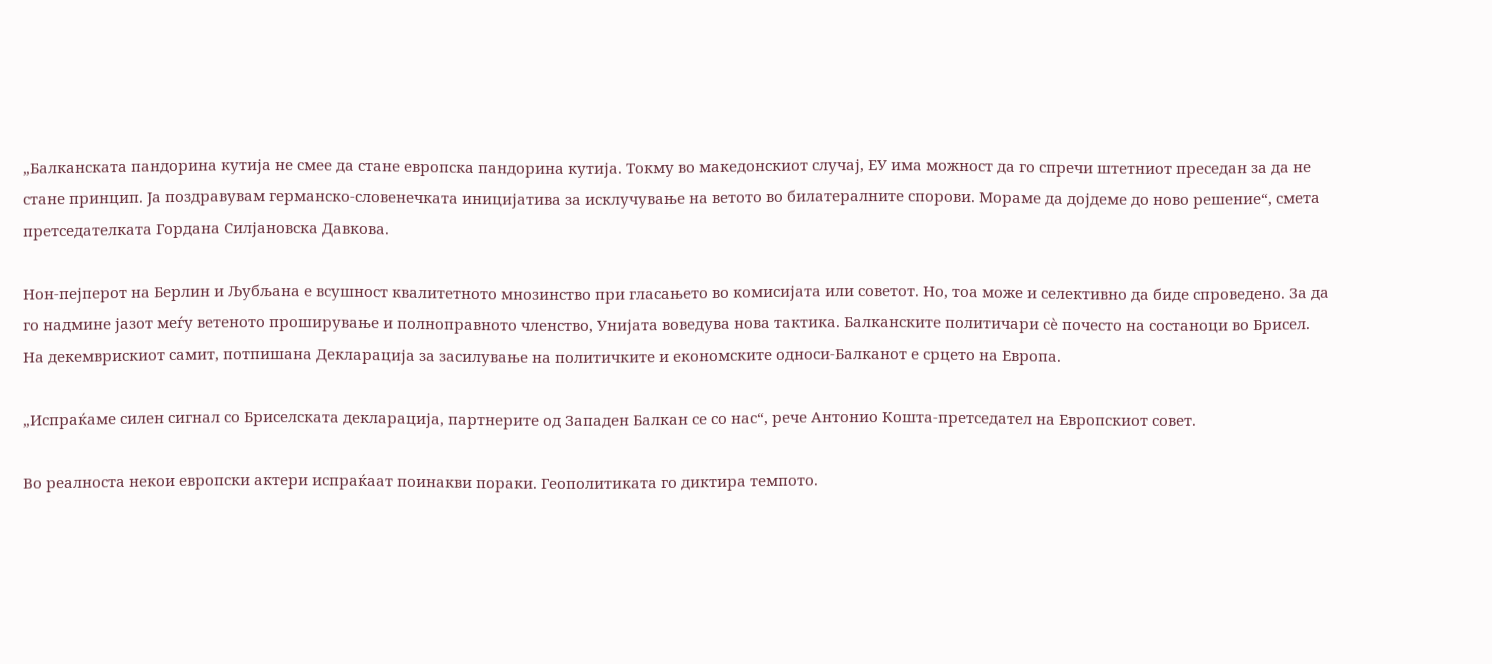„Балканската пандорина кутија не смее да стане европска пандорина кутија. Токму во македонскиот случај, ЕУ има можност да го спречи штетниот преседан за да не стане принцип. Ја поздравувам германско-словенечката иницијатива за исклучување на ветото во билатералните спорови. Мораме да дојдеме до ново решение“, смета претседателката Гордана Силјановска Давкова.

Нон-пејперот на Берлин и Љубљана е всушност квалитетното мнозинство при гласањето во комисијата или советот. Но, тоа може и селективно да биде спроведено. За да го надмине јазот меѓу ветеното проширување и полноправното членство, Унијата воведува нова тактика. Балканските политичари сè почесто на состаноци во Брисел. На декемврискиот самит, потпишана Декларација за засилување на политичките и економските односи-Балканот е срцето на Европа.

„Испраќаме силен сигнал со Бриселската декларација, партнерите од Западен Балкан се со нас“, рече Антонио Кошта-претседател на Европскиот совет.

Во реалноста некои европски актери испраќаат поинакви пораки. Геополитиката го диктира темпото.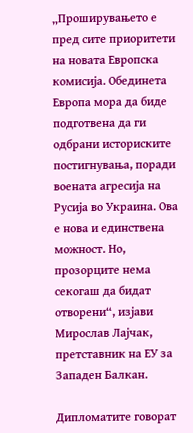„Проширувањето е пред сите приоритети на новата Европска комисија. Обединета Европа мора да биде подготвена да ги одбрани историските постигнувања, поради воената агресија на Русија во Украина. Ова е нова и единствена можност. Но, прозорците нема секогаш да бидат отворени“, изјави Мирослав Лајчак, претставник на ЕУ за Западен Балкан.

Дипломатите говорат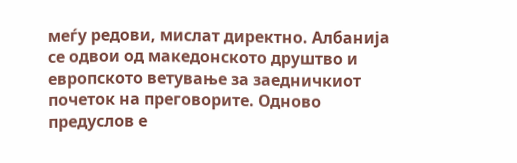меѓу редови, мислат директно. Албанија се одвои од македонското друштво и европското ветување за заедничкиот почеток на преговорите. Одново предуслов е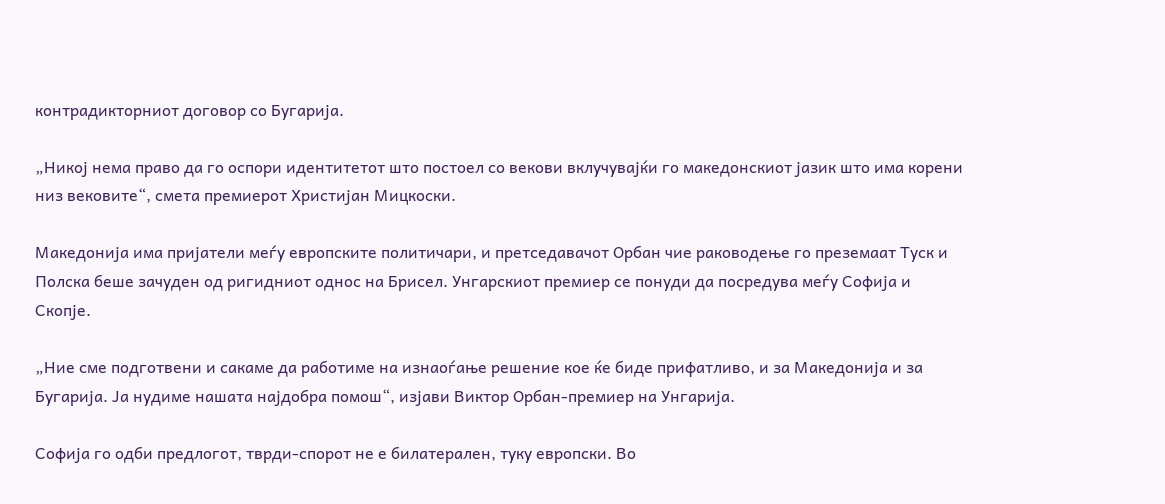контрадикторниот договор со Бугарија.

„Никој нема право да го оспори идентитетот што постоел со векови вклучувајќи го македонскиот јазик што има корени низ вековите“, смета премиерот Христијан Мицкоски.

Македонија има пријатели меѓу европските политичари, и претседавачот Орбан чие раководење го преземаат Туск и Полска беше зачуден од ригидниот однос на Брисел. Унгарскиот премиер се понуди да посредува меѓу Софија и Скопје.

„Ние сме подготвени и сакаме да работиме на изнаоѓање решение кое ќе биде прифатливо, и за Македонија и за Бугарија. Ја нудиме нашата најдобра помош“, изјави Виктор Орбан-премиер на Унгарија.

Софија го одби предлогот, тврди-спорот не е билатерален, туку европски. Во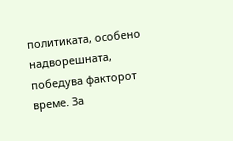политиката, особено надворешната, победува факторот време. За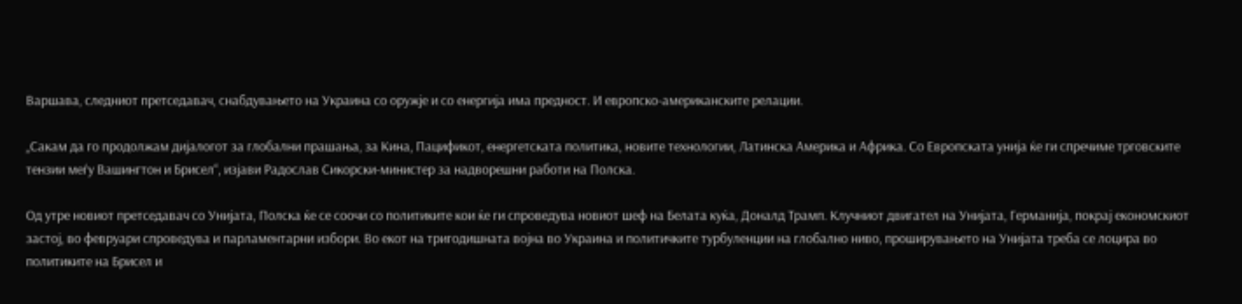Варшава, следниот претседавач, снабдувањето на Украина со оружје и со енергија има предност. И европско-американските релации.

„Сакам да го продолжам дијалогот за глобални прашања, за Кина, Пацификот, енергетската политика, новите технологии, Латинска Америка и Африка. Со Европската унија ќе ги спречиме трговските тензии меѓу Вашингтон и Брисел“, изјави Радослав Сикорски-министер за надворешни работи на Полска.

Од утре новиот претседавач со Унијата, Полска ќе се соочи со политиките кои ќе ги спроведува новиот шеф на Белата куќа, Доналд Трамп. Клучниот двигател на Унијата, Германија, покрај економскиот застој, во февруари спроведува и парламентарни избори. Во екот на тригодишната војна во Украина и политичките турбуленции на глобално ниво, проширувањето на Унијата треба се лоцира во политиките на Брисел и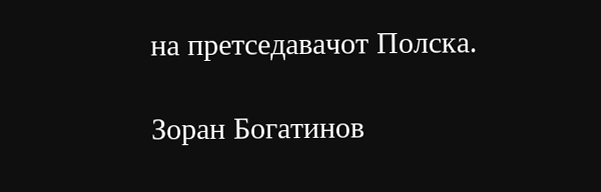на претседавачот Полска.

Зоран Богатинов